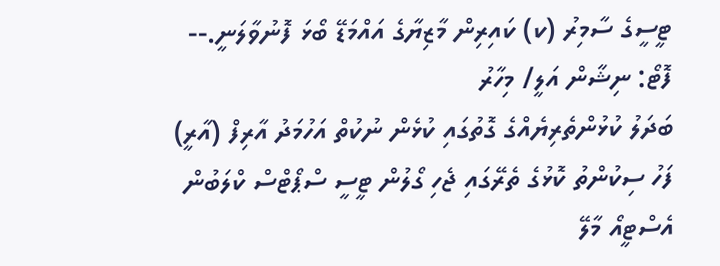ޓީސީގެ ސާމިރު (ކ) ކައިރިން މާޒިޔާގެ އައްމަޑޭ ބޯޅަ ފޮނުވާލަނީ.-- ފޮޓޯ: ނިޝާން އަލީ/ މިހާރު
ބަދަލު ކުޅުންތެރިޔެއްގެ ގޮތުގައި ކުޅެން ނުކުތް އަހުމަދު އާރިފް (އާރީ) ފަހު ސިކުންތު ކޮޅުގެ ތެރޭގައި ޖެހި ގޯލުން ޓީސީ ސްޕޯޓްސް ކްލަބުން އެސްޓީއޯ މާލޭ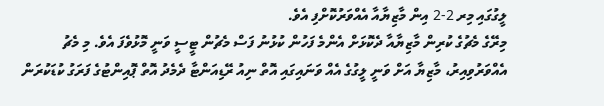ލީގުގައި މިރ 2-2 އިން މާޒިޔާއާ އެއްވަރުކޮށްފި އެވެ.
މިރޭގެ މެޗުގެ ކުރިން މާޒިޔާއާ ދެކޮޅަށް އެންމެ ފަހުން ކުޅުނު ފަސް މެޗުން ޓީސީ ވަނީ މޮޅުވެފަ އެވެ. މި މެޗު އެއްވަރުވިއިރު، މާޒިޔާ އަށް ވަނީ ލީގުގެ އެއް ވަނައިގައި އޮތް ނިއު ރޭޑިއަންޓާ ދެމެދު އޮތް ޕޮއިންޓުގެ ފަރަގު ކުޑަކުރަން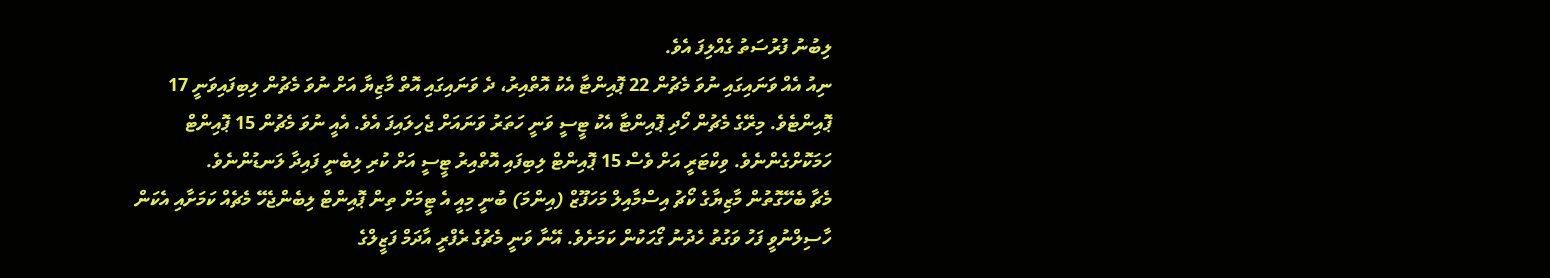ލިބުނު ފުރުސަތު ގެއްލިފަ އެވެ.
ނިއު އެއް ވަނައިގައި ނުވަ މެޗުން 22 ޕޮއިންޓާ އެކު އޮތްއިރު، ދެ ވަނައިގައި އޮތް މާޒިޔާ އަށް ނުވަ މެޗުން ލިބިފައިވަނީ 17 ޕޮއިންޓެވެ. މިރޭގެ މެޗުން ހޯދި ޕޮއިންޓާ އެކު ޓީސީ ވަނީ ހަތަރު ވަނައަށް ޖެހިލައިފަ އެވެ. އެއީ ނުވަ މެޗުން 15 ޕޮއިންޓް ހަމަކޮށްގެންނެވެ. ވިކްޓަރީ އަށް ވެސް 15 ޕޮއިންޓް ލިބިފައި އޮތްއިރު ޓީސީ އަށް ކުރި ލިބެނީ ފައިދާ ލަނޑުންނެވެ.
މެޗާ ބެހޭގޮތުން މާޒިޔާގެ ކޯޗު އިސްމާއިލް މަހަފޫޒް (އިންމަ) ބުނީ މިއީ އެ ޓީމަށް ތިން ޕޮއިންޓް ލިބެންޖެހޭ މެޗެއް ކަމަށާއި އެކަން ހާސިލްނުވީ ފަހު ވަގުތު ހެދުނު ގޯހަކުން ކަމަށެވެ. އޭނާ ވަނީ މެޗުގެ ރެފްރީ އާދަމް ފަޒީލްގެ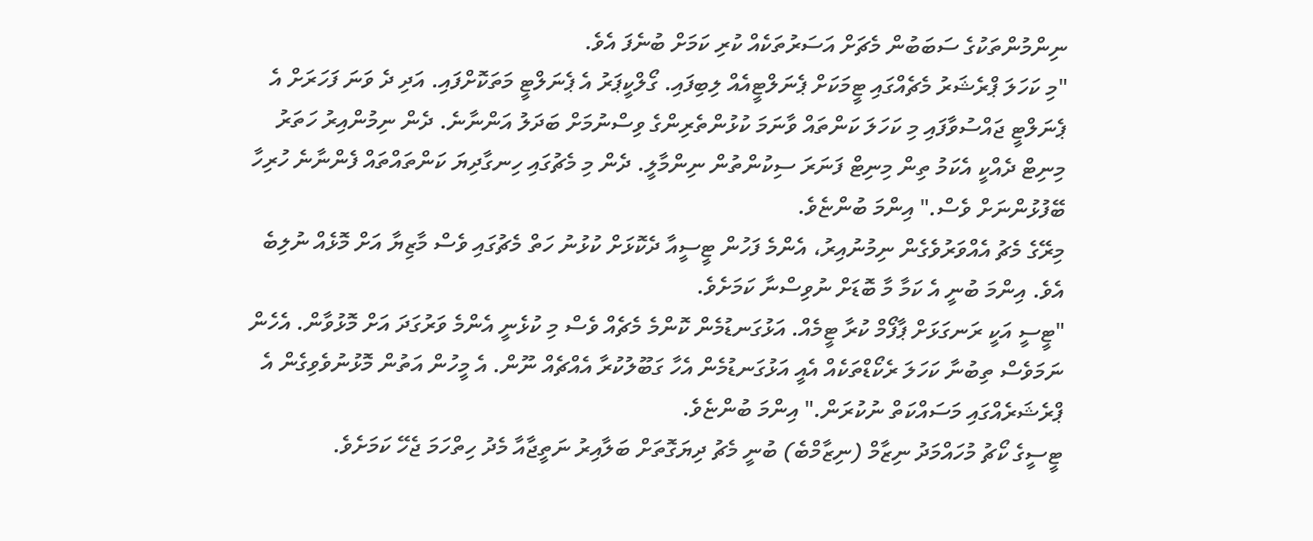ނިންމުންތަކުގެ ސަބަބުން މެޗަށް އަސަރުތަކެއް ކުރި ކަމަށް ބުނެފަ އެވެ.
"މި ކަހަލަ ޕްރެޝަރު މެޗެއްގައި ޓީމަކަށް ޕެނަލްޓީއެއް ލިބިފައި. ގޯލްކީޕަރު އެ ޕެނަލްޓީ މަތަކޮށްފައި. އަދި ދެ ވަނަ ފަހަރަށް އެ ޕެނަލްޓީ ޖައްސުވާފައި މި ކަހަލަ ކަންތައް ވާނަމަ ކުޅުންތެރިންގެ ވިސްނުމަށް ބަދަލު އަންނާނެ. ދެން ނިމުންއިރު ހަތަރު މިނިޓް ދެއްކީ އެކަމު ތިން މިނިޓް ފަނަރަ ސިކުންތުން ނިންމާލީ. ދެން މި މެޗުގައި ހިނގާދިޔަ ކަންތައްތައް ފެންނާނެ ހުރިހާ ބޭފުޅުންނަށް ވެސް." އިންމަ ބުންޏެވެ.
މިރޭގެ މެޗު އެއްވަރުވެގެން ނިމުނުއިރު، އެންމެ ފަހުން ޓީސީއާ ދެކޮޅަށް ކުޅުނު ހަތް މެޗުގައި ވެސް މާޒިޔާ އަށް މޮޅެއް ނުލިބެ އެވެ. އިންމަ ބުނީ އެ ކަމާ މާ ބޮޑަށް ނުވިސްނާ ކަމަށެވެ.
"ޓީސީ އަކީ ރަނގަޅަށް ޕާފޯމް ކުރާ ޓީމެއް. އަޅުގަނޑުމެން ކޮންމެ މެޗެއް ވެސް މި ކުޅެނީ އެންމެ ވަރުގަދަ އަށް މޮޅުވާން. އެހެން ނަމަވެސް ތިބުނާ ކަހަލަ ރެކޯޑްތަކެއް އެއީ އަޅުގަނޑުމެން އެހާ ގަބޫލުކުރާ އެއްޗެއް ނޫން. އެ މީހުން އަތުން މޮޅުނުވެވިގެން އެ ޕްރެޝަރެއްގައި މަސައްކަތް ނުކުރަން." އިންމަ ބުންޏެވެ.
ޓީސީގެ ކޯޗު މުހައްމަދު ނިޒާމް (ނިޒާމްބެ) ބުނީ މެޗު ދިޔަގޮތަށް ބަލާއިރު ނަތީޖާއާ މެދު ހިތްހަމަ ޖެހޭ ކަމަށެވެ.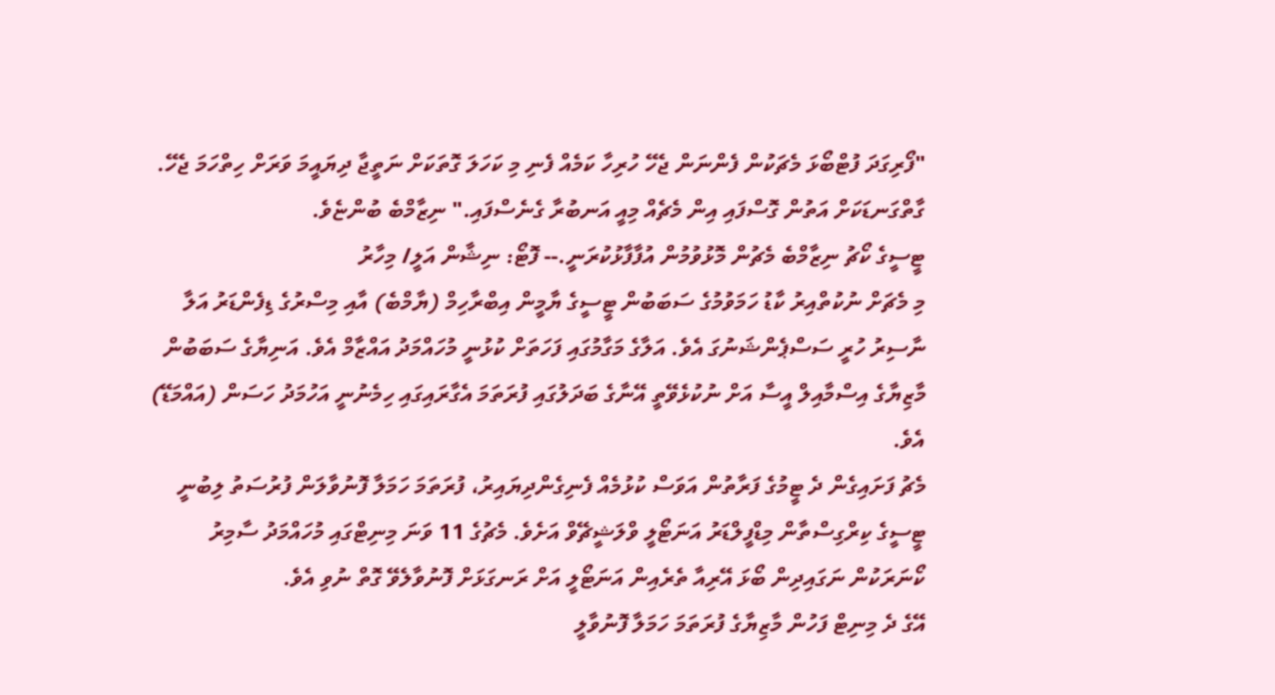"ފޯރިގަދަ ފުޓްބޯޅަ މެޗަކުން ފެންނަން ޖެހޭ ހުރިހާ ކަމެއް ފެނި މި ކަހަލަ ގޮތަކަށް ނަތީޖާ ދިޔައީމަ ވަރަށް ހިތްހަމަ ޖެހޭ. ގާތްގަނޑަކަށް އަތުން ގޮސްފައި އިން މެޗެއް މިއީ އަނބުރާ ގެނެސްފައި." ނިޒާމްބެ ބުންޏެވެ.
ޓީސީގެ ކޯޗު ނިޒާމްބެ މެޗުން މޮޅުވުމުން އުފާފާޅުކުރަނީ.-- ފޮޓޯ: ނިޝާން އަލީ/ މިހާރު
މި މެޗަށް ނުކުތްއިރު ކާޑު ހަމަވުމުގެ ސަބަބުން ޓީސީގެ ޔާމީން އިބްރާހިމް (ޔާމްބެ) އާއި މިސްރުގެ ޑިފެންޑަރު އަލާ ނާސިރު ހުރީ ސަސްޕެންޝަނުގަ އެވެ. އަލާގެ މަގާމުގައި ފަހަތަށް ކުޅުނީ މުހައްމަދު އައްޒާމް އެވެ. އަނިޔާގެ ސަބަބުން މާޒިޔާގެ އިސްމާއިލް އީސާ އަށް ނުކުޅެވޭތީ އޭނާގެ ބަދަލުގައި ފުރަތަމަ އެގާރައިގައި ހިމެނުނީ އަހުމަދު ހަސަން (އައްމަޑޭ) އެވެ.
މެޗު ފަށައިގެން ދެ ޓީމުގެ ފަރާތުން އަވަސް ކުޅުމެއް ފެނިގެންދިޔައިރު، ފުރަތަމަ ހަމަލާ ފޮނުވާލަން ފުރުސަތު ލިބުނީ ޓީސީގެ ކިރްގިސްތާން މިޑްފީލްޑަރު އަނަޓޯލީ ވްލަޝީޗޭވް އަށެވެ. މެޗުގެ 11 ވަނަ މިނިޓްގައި މުހައްމަދު ސާމިރު ކޯނަރަކުން ނަގައިދިން ބޯޅަ އޭރިއާ ތެރެއިން އަނަޓޯލީ އަށް ރަނގަޅަށް ފޮނުވާލެވޭ ގޮތް ނުވި އެވެ.
އޭގެ ދެ މިނިޓް ފަހުން މާޒިޔާގެ ފުރަތަމަ ހަމަލާ ފޮނުވާލީ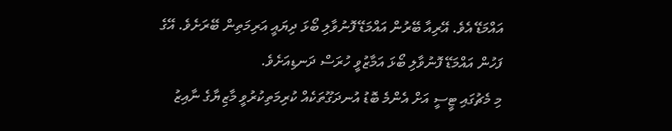އައްމަޑޭ އެވެ. އޭރިއާ ބޭރުން އައްމަޑޭ ފޮނުވާލި ބޯޅަ ދިޔައީ އަރިމަތިން ބޭރަށެވެ. އޭގެ ފަހުން އައްމަޑޭ ފޮނުވާލި ބޯޅަ އަމާޒުވީ ހުރަސް ދަނޑިއަށެވެ.
މި މެޗުގައި ޓީސީ އަށް އެންމެ ބޮޑު އުނދަގޫތަކެއް ކުރިމަތިކުރުވީ މާޒިޔާގެ ނާއިޒު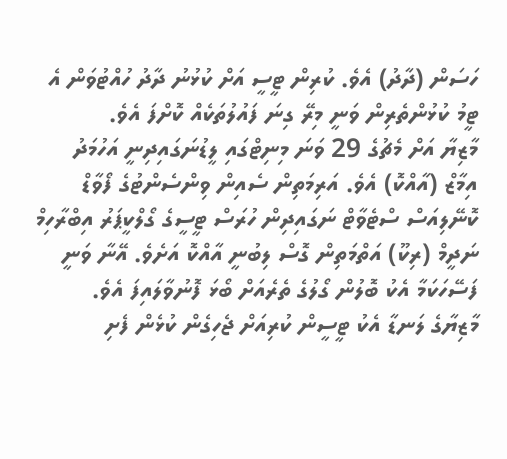ހަސަން (ދާދު) އެވެ. ކުރިން ޓީސީ އަށް ކުޅުނު ދާދު ހުއްޓުވަން އެ ޓީމު ކުޅުންތެރިން ވަނީ މިރޭ ގިނަ ފައުލުތަކެއް ކޮށްފަ އެވެ.
މާޒިޔާ އަށް މެޗުގެ 29 ވަނަ މިނިޓްގައި ލީޑުނަގައިދިނީ އަހުމަދު އިމާޒް (އާއްކޮ) އެވެ. އަރިމަތިން ސެއިން ވިންސެންޓުގެ ފޯވާޑް ކޮނޭލިއަސް ސްޓެވާޓް ނަގައިދިން ހުރަސް ޓީސީގެ ގޯލްކީޕަރު އިބްރާހިމް ނަދީމް (ރިކޫ) އަތްމަތިން ގޮސް ލިބުނީ އާއްކޮ އަށެވެ. އޭނާ ވަނީ ފަސޭހަކަމާ އެކު ބޮލުން ގޯލުގެ ތެރެއަށް ބޯޅަ ފޮނުވާލައިފަ އެވެ.
މާޒިޔާގެ ލަނޑާ އެކު ޓީސީން ކުރިއަށް ޖެހިގެން ކުޅެން ފެށި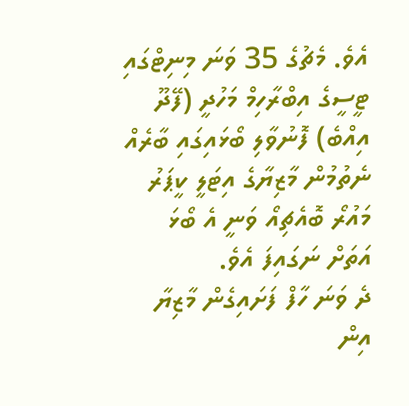އެވެ. މެޗުގެ 35 ވަނަ މިނިޓްގައި ޓީސީގެ އިބްރާހިމް މަހުދީ (ފޭދޫ އިއްބެ) ފޮނުވާލި ބޯޅައިގައި ބާރެއް ނެތުމުން މާޒިޔާގެ އިޓަލީ ކީޕަރު މައުރޯ ބޮއެޗިއޯ ވަނީ އެ ބޯޅަ އަތަށް ނަގައިފަ އެވެ.
ދެ ވަނަ ހާފް ފަށައިގެން މާޒިޔާ އިން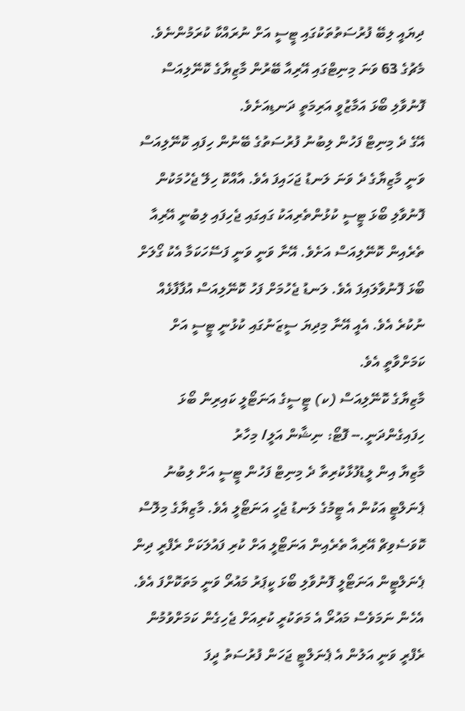ދިޔައީ ލިބޭ ފުރުސަތުތަކުގައި ޓީސީ އަށް ނުރައްކާ ކުރަމުންނެވެ. މެޗުގެ 63 ވަނަ މިނިޓްގައި އޭރިއާ ބޭރުން މާޒިޔާގެ ކޮނޭލިއަސް ފޮނުވާލި ބޯޅަ އަމާޒުވީ އަރިމަތީ ދަނޑިއަށެވެ.
އޭގެ ދެ މިނިޓް ފަހުން ލިބުނު ފުރުސަތުގެ ބޭނުން ހިފައި ކޮނޭލިއަސް ވަނީ މާޒިޔާގެ ދެ ވަނަ ލަނޑު ޖަހައިފަ އެވެ. އާއްކޮ ހިލޭ ޖެހުމަކުން ފޮނުވާލި ބޯޅަ ޓީސީ ކުޅުންތެރިއަކު ގައިގައި ޖެހިފައި ލިބުނީ އޭރިއާ ތެރެއިން ކޮނޭލިއަސް އަށެވެ. އޭނާ ވަނީ ވަނީ ފަސޭހަކަމާ އެކު ގޯލަށް ބޯޅަ ފޮނުވާލައިފަ އެވެ. ލަނޑު ޖެހުމަށް ފަހު ކޮނޭލިއަސް އުފާފާޅެއް ނުކުރެ އެވެ. އެއީ އޭނާ މިދިޔަ ސީޒަނުގައި ކުޅުނީ ޓީސީ އަށް ކަމަށްވާތީ އެވެ.
މާޒިޔާގެ ކޮނޭލިއަސް (ކ) ޓީސީގެ އަނަޓޯލީ ކައިރިން ބޯޅަ ހިފައިގެންދަނީ.-- ފޮޓޯ: ނިޝާން އަލީ/ މިހާރު
މާޒިޔާ އިން ލީޑުފުޅާކުރިތާ ދެ މިނިޓް ފަހުން ޓީސީ އަށް ލިބުނު ޕެނަލްޓީ އަކުން އެ ޓީމުގެ ލަނޑު ޖެހީ އަނަޓޯލީ އެވެ. މާޒިޔާގެ މިލޮސް ކޮވަސެވިޗް އޭރިއާ ތެރެއިން އަނަޓޯލީ އަށް ކުރި ފައުލަކަށް ރެފްރީ ދިން ޕެނަލްޓީން އަނަޓޯލީ ފޮނުވާލި ބޯޅަ ކީޕަރު މައުރޯ ވަނީ މަތަކޮށްފަ އެވެ. އެހެން ނަމަވެސް މައުރޯ އެ މަތަކުރީ ކުރިއަށް ޖެހިގެން ކަމަށްވުމުން ރެފްރީ ވަނީ އަލުން އެ ޕެނަލްޓީ ޖަހަން ފުރުސަތު ދީފަ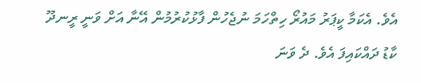އެވެ. އެކަމާ ކީޕަރު މައުރޯ ހިތްހަމަ ނުޖެހުން ފާޅުކުރުމުން އޭނާ އަށް ވަނީ ރީނދޫ ކާޑު ދައްކައިފަ އެވެ. ދެ ވަނަ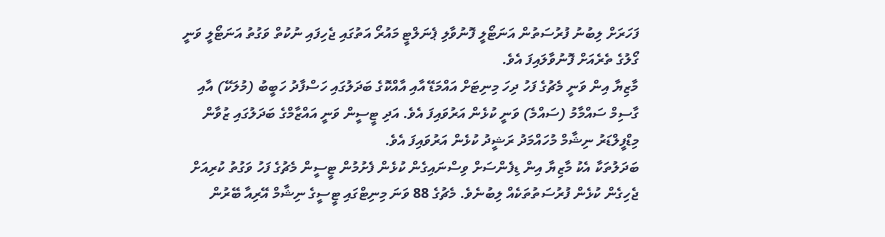ފަހަރަށް ލިބުނު ފުރުސަތުން އަނަޓޯލީ ފޮނުވާލި ޕެނަލްޓީ މައުރޯ އަތުގައި ޖެހިފައި ނުކުތް ވަގުތު އަނަޓޯލީ ވަނީ ގޯލުގެ ތެރެއަށް ފޮނުވާލައިފަ އެވެ.
މާޒިޔާ އިން ވަނީ މެޗުގެ ފަހު ދިހަ މިނިޓަށް އައްމަޑޭ އާއި އާއްކޮގެ ބަދަލުގައި ހަސްފާދު ހަބީބު (މުލަކޭ) އާއި ގާސިމް ސައްމާމު (ސައްމެ) ވަނީ ކުޅެން އަރުވައިފަ އެވެ. އަދި ޓީސީން ވަނީ އައްޒާމްގެ ބަދަލުގައި ޒުވާން މިޑްފީލްޑަރު ނިޝާމް މުހައްމަދު ރަޝީދު ކުޅެން އަރުވައިފަ އެވެ.
ބަދަލުތަކާ އެކު މާޒިޔާ އިން ޑިފެންސަށް ވިސްނައިގެން ކުޅެން ފެށުމުން ޓީސީން މެޗުގެ ފަހު ވަގުތު ކުރިއަށް ޖެހިގެން ކުޅެން ފުރުސަތުތަކެއް ލިބުނެވެ. މެޗުގެ 88 ވަނަ މިނިޓްގައި ޓީސީގެ ނިޝާމް އޭރިއާ ބޭރުން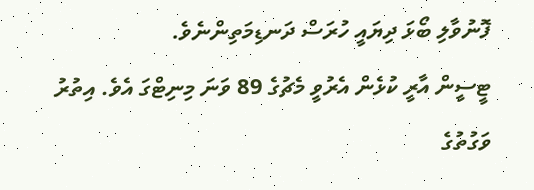ފޮނުވާލި ބޯޅަ ދިޔައީ ހުރަސް ދަނޑިމަތިންނެވެ.
ޓީސީން އާރީ ކުޅެން އެރުވީ މެޗުގެ 89 ވަނަ މިނިޓްގަ އެވެ. އިތުރު ވަގުތުގެ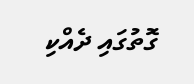ގޮތުގައި ދެއްކި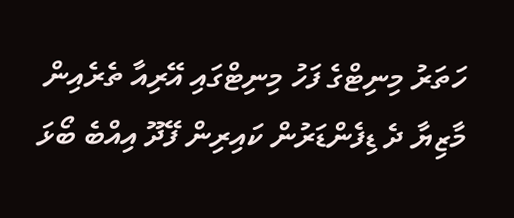ހަތަރު މިނިޓްގެ ފަހު މިނިޓްގައި އޭރިއާ ތެރެއިން މާޒިޔާ ދެ ޑިފެންޑަރުން ކައިރިން ފޭދޫ އިއްބެ ބޯޅަ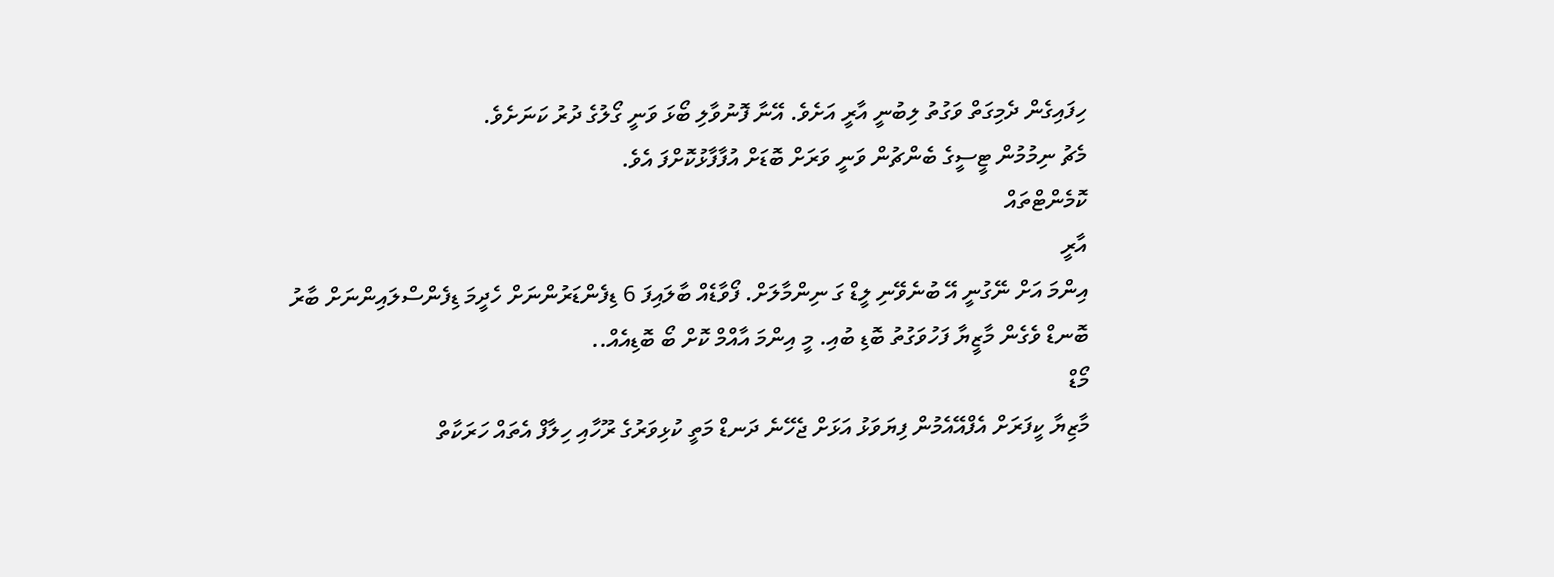ހިފައިގެން ދެމިގަތް ވަގުތު ލިބުނީ އާރީ އަށެވެ. އޭނާ ފޮނުވާލި ބޯޅަ ވަނީ ގޯލުގެ ދުރު ކަނަށެވެ.
މެޗު ނިމުމުން ޓީސީގެ ބެންޗުން ވަނީ ވަރަށް ބޮޑަށް އުފާފާޅުކޮށްފަ އެވެ.
ކޮމެންޓްތައް
އާރީ
އިންމަ އަށް ނޭގުނީ އޭ ބުނެވޭނި ލީޑް ގަ ނިންމާލަށް. ފޯވާޑެއް ބާލައިފަ 6 ޑިފެންޑަރުންނަށް ހެދީމަ ޑިފެންސްލައިންނަށް ބާރު ބޮނޑް ވެގެން މާޒީޔާ ފަހުވަގުތު ބޮޑި ބުއި. މީ އިންމަ އާއްމް ކޮށް ބޯ ބޮޑިއެއް..
މޯޑް
މާޒިޔާ ކީފަރަށް އެފްއޭއެމުން ފިޔަވަޅު އަޅަށް ޖެހޭނެ ދަނޑް މަތީ ކުޅިވަރުގެ ރޫހާއި ހިލާފް އެތައް ހަރަކާތް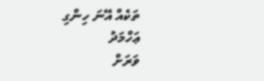ތަކެއް އޭނަ ހިންގި
ޢަހްމަދު
ވަރަށް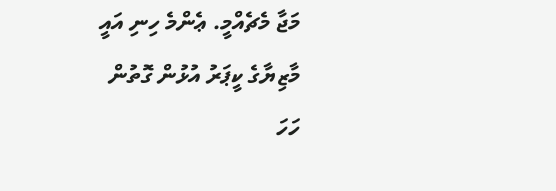މަޖާ މެޗެއްމީ. ޢެންމެ ހިނި އައީ މާޒިޔާގެ ކީޕަރު އުޅުން ގޮތުން
ހަހަ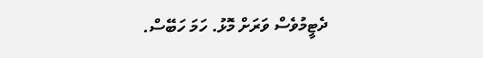ދެޓީމުވެސް ވަރަށް މޮޅު. ހަމަ ހަބޭސް.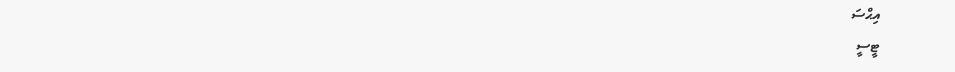އިޙްސަ
ޓީސީ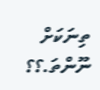ތިނަކަށް ނޫންތަ.؟؟